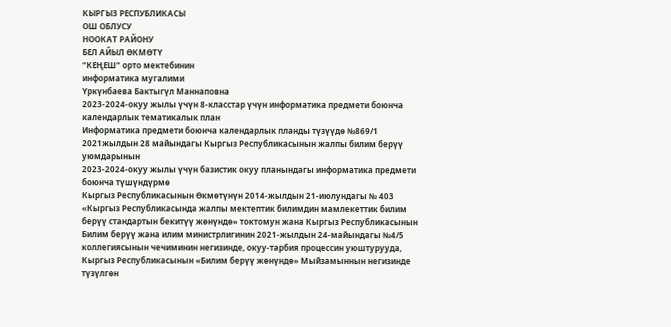КЫРГЫЗ РЕСПУБЛИКАСЫ
ОШ ОБЛУСУ
НООКАТ РАЙОНУ
БЕЛ АЙЫЛ ӨКМӨТҮ
“КЕҢЕШ” орто мектебинин
информатика мугалими
Үркүнбаева Бактыгүл Маннаповна
2023-2024-окуу жылы үчүн 8-класстар үчүн информатика предмети боюнча календарлык тематикалык план
Информатика предмети боюнча календарлык планды түзүүдө №869/1 2021жылдын 28 майындагы Кыргыз Республикасынын жалпы билим берүү уюмдарынын
2023-2024-окуу жылы үчүн базистик окуу планындагы информатика предмети боюнча түшүндүрмө
Кыргыз Республикасынын Өкмөтүнүн 2014-жылдын 21-июлундагы № 403 «Кыргыз Республикасында жалпы мектептик билимдин мамлекеттик билим берүү стандартын бекитүү жөнүндө» токтомун жана Кыргыз Республикасынын Билим берүү жана илим министрлигинин 2021-жылдын 24-майындагы №4/5 коллегиясынын чечиминин негизинде, окуу-тарбия процессин уюштурууда, Кыргыз Республикасынын «Билим берүү жөнүндө» Мыйзамыннын негизинде түзүлгөн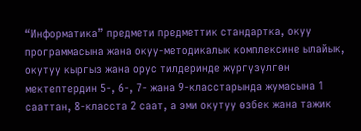“Информатика” предмети предметтик стандартка, окуу программасына жана окуу-методикалык комплексине ылайык, окутуу кыргыз жана орус тилдеринде жүргүзүлгөн мектептердин 5-, 6-, 7- жана 9-класстарында жумасына 1 сааттан, 8-класста 2 саат, а эми окутуу өзбек жана тажик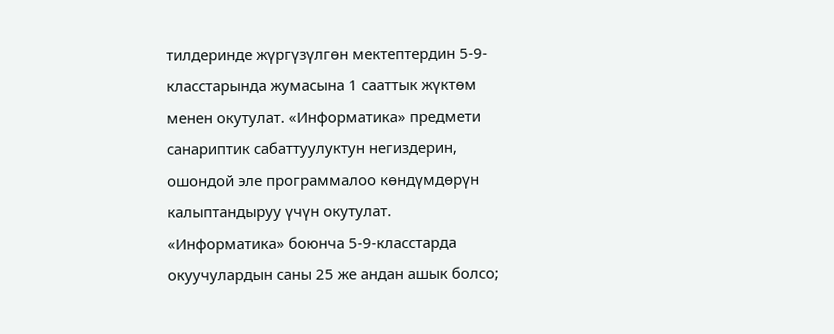тилдеринде жүргүзүлгөн мектептердин 5-9-класстарында жумасына 1 сааттык жүктөм менен окутулат. «Информатика» предмети санариптик сабаттуулуктун негиздерин, ошондой эле программалоо көндүмдөрүн калыптандыруу үчүн окутулат.
«Информатика» боюнча 5-9-класстарда окуучулардын саны 25 же андан ашык болсо;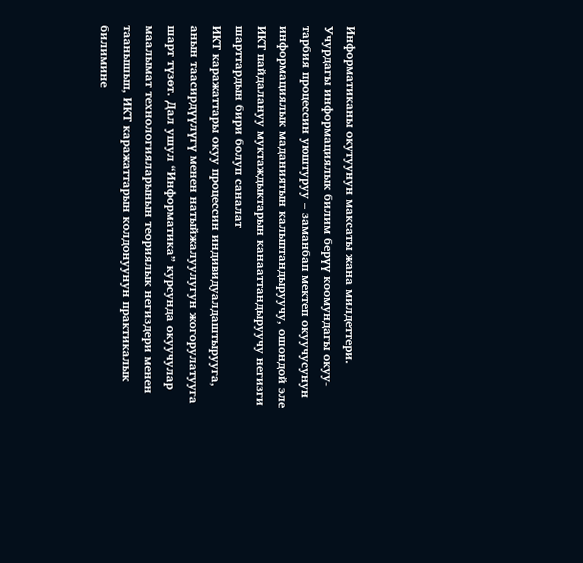Информатиканы окутуунун максаты жана милдеттери.
Учурдагы информациялык билим берүү коомундагы окуу-тарбия процессин уюштуруу – заманбап мектеп окуучусунун информациялык маданиятын калыптандыруучу, ошондой эле ИКТ пайдалануу муктаждыктарын канааттандыруучу негизги шарттардын бири болуп саналат
ИКТ каражаттары окуу процессин индивидуалдаштырууга, анын таасирдүүлүгү менен натыйжалуулугун жогорулатууга шарт түзөт. Дал ушул “Информатика” курсунда окуучулар маалымат технологияларынын теориялык негиздери менен таанышып, ИКТ каражаттарын колдонуунун практикалык билимине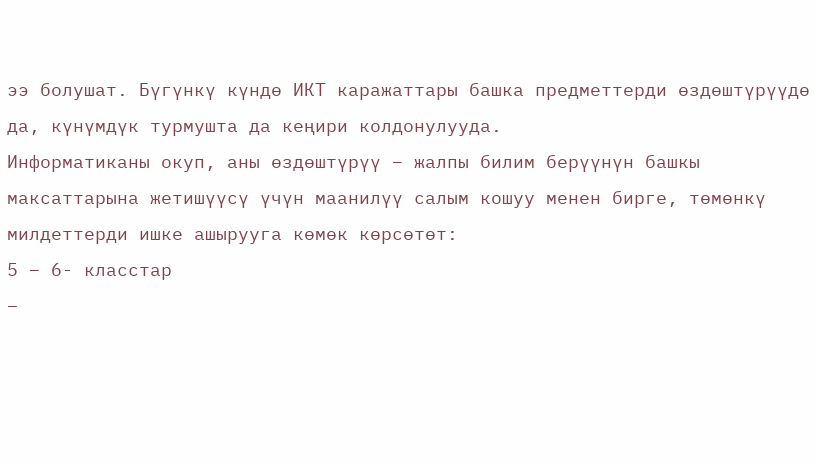ээ болушат. Бүгүнкү күндө ИКТ каражаттары башка предметтерди өздөштүрүүдө да, күнүмдүк турмушта да кеңири колдонулууда.
Информатиканы окуп, аны өздөштүрүү – жалпы билим берүүнүн башкы максаттарына жетишүүсү үчүн маанилүү салым кошуу менен бирге, төмөнкү милдеттерди ишке ашырууга көмөк көрсөтөт:
5 – 6- класстар
–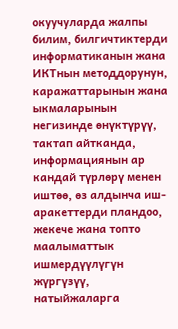окуучуларда жалпы билим, билгичтиктерди информатиканын жана ИКТнын методдорунун, каражаттарынын жана ыкмаларынын негизинде өнүктүрүү, тактап айтканда, информациянын ар кандай түрлөрү менен иштөө, өз алдынча иш-аракеттерди пландоо, жекече жана топто маалыматтык ишмердүүлүгүн жүргүзүү, натыйжаларга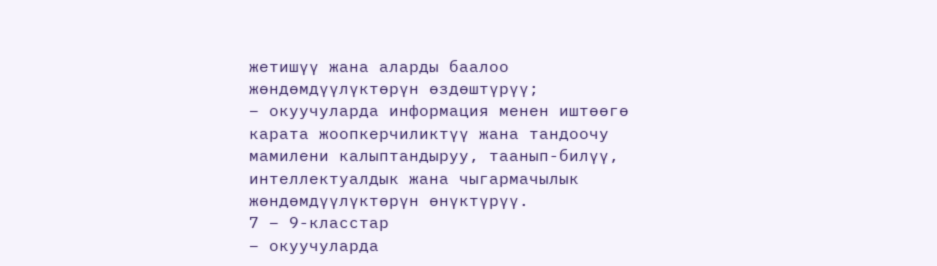жетишүү жана аларды баалоо жөндөмдүүлүктөрүн өздөштүрүү;
– окуучуларда информация менен иштөөгө карата жоопкерчиликтүү жана тандоочу мамилени калыптандыруу, таанып-билүү, интеллектуалдык жана чыгармачылык жөндөмдүүлүктөрүн өнүктүрүү.
7 – 9-класстар
– окуучуларда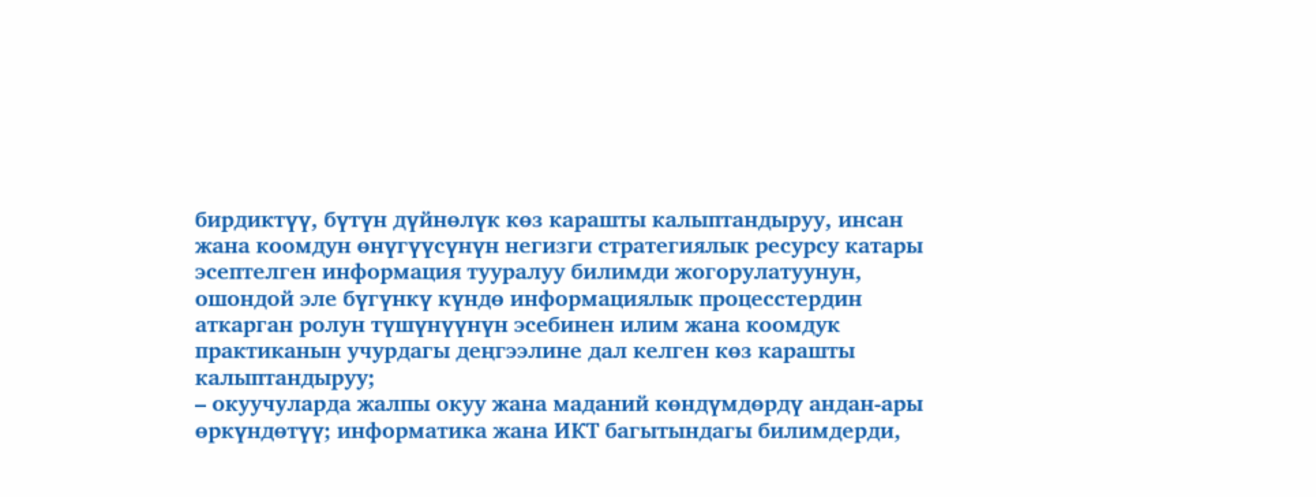бирдиктүү, бүтүн дүйнөлүк көз карашты калыптандыруу, инсан жана коомдун өнүгүүсүнүн негизги стратегиялык ресурсу катары эсептелген информация тууралуу билимди жогорулатуунун, ошондой эле бүгүнкү күндө информациялык процесстердин аткарган ролун түшүнүүнүн эсебинен илим жана коомдук практиканын учурдагы деңгээлине дал келген көз карашты калыптандыруу;
– окуучуларда жалпы окуу жана маданий көндүмдөрдү андан-ары өркүндөтүү; информатика жана ИКТ багытындагы билимдерди,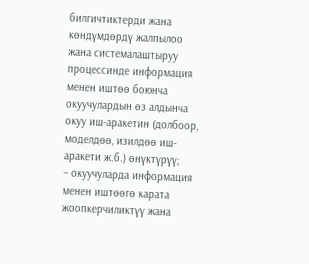билгичтиктерди жана көндүмдөрдү жалпылоо жана системалаштыруу процессинде информация менен иштөө боюнча окуучулардын өз алдынча окуу иш-аракетин (долбоор, моделдөө, изилдөө иш-аракети ж.б.) өнүктүрүү;
– окуучуларда информация менен иштөөгө карата жоопкерчиликтүү жана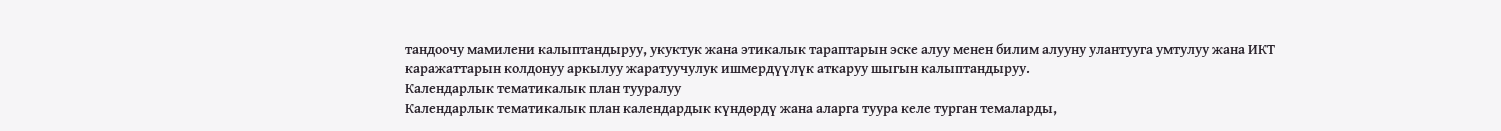тандоочу мамилени калыптандыруу, укуктук жана этикалык тараптарын эске алуу менен билим алууну улантууга умтулуу жана ИКТ каражаттарын колдонуу аркылуу жаратуучулук ишмердүүлүк аткаруу шыгын калыптандыруу.
Календарлык тематикалык план тууралуу
Календарлык тематикалык план календардык күндөрдү жана аларга туура келе турган темаларды,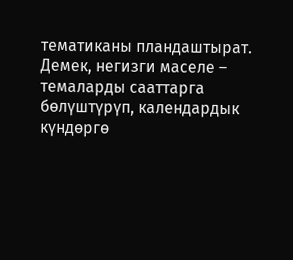тематиканы пландаштырат. Демек, негизги маселе – темаларды сааттарга бөлүштүрүп, календардык күндөргө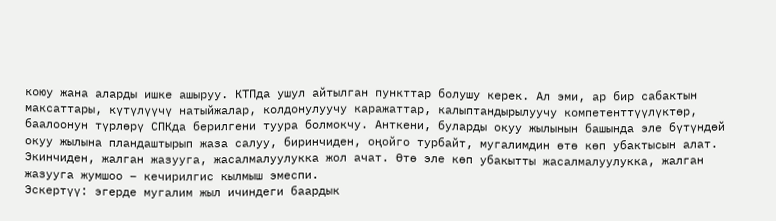коюу жана аларды ишке ашыруу. КТПда ушул айтылган пункттар болушу керек. Ал эми, ар бир сабактын максаттары, күтүлүүчү натыйжалар, колдонулуучу каражаттар, калыптандырылуучу компетенттүүлүктөр, баалоонун түрлөрү СПКда берилгени туура болмокчу. Анткени, буларды окуу жылынын башында эле бүтүндөй окуу жылына пландаштырып жаза салуу, биринчиден, оңойго турбайт, мугалимдин өтө көп убактысын алат. Экинчиден, жалган жазууга, жасалмалуулукка жол ачат. Өтө эле көп убакытты жасалмалуулукка, жалган жазууга жумшоо – кечирилгис кылмыш эмеспи.
Эскертүү: эгерде мугалим жыл ичиндеги баардык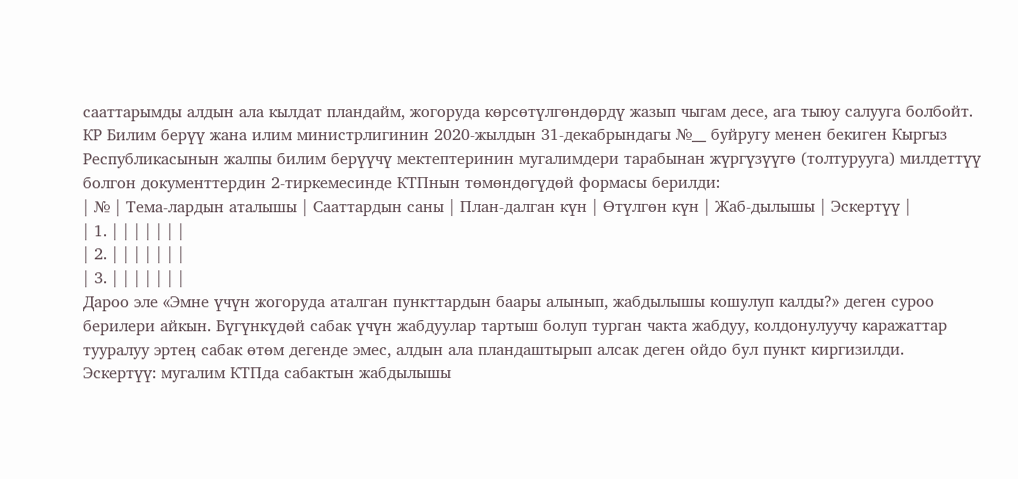сааттарымды алдын ала кылдат пландайм, жогоруда көрсөтүлгөндөрдү жазып чыгам десе, ага тыюу салууга болбойт.
КР Билим берүү жана илим министрлигинин 2020-жылдын 31-декабрындагы №__ буйругу менен бекиген Кыргыз Республикасынын жалпы билим берүүчү мектептеринин мугалимдери тарабынан жүргүзүүгө (толтурууга) милдеттүү болгон документтердин 2-тиркемесинде КТПнын төмөндөгүдөй формасы берилди:
| № | Тема-лардын аталышы | Сааттардын саны | План-далган күн | Өтүлгөн күн | Жаб-дылышы | Эскертүү |
| 1. | | | | | | |
| 2. | | | | | | |
| 3. | | | | | | |
Дароо эле «Эмне үчүн жогоруда аталган пункттардын баары алынып, жабдылышы кошулуп калды?» деген суроо берилери айкын. Бүгүнкүдөй сабак үчүн жабдуулар тартыш болуп турган чакта жабдуу, колдонулуучу каражаттар тууралуу эртең сабак өтөм дегенде эмес, алдын ала пландаштырып алсак деген ойдо бул пункт киргизилди.
Эскертүү: мугалим КТПда сабактын жабдылышы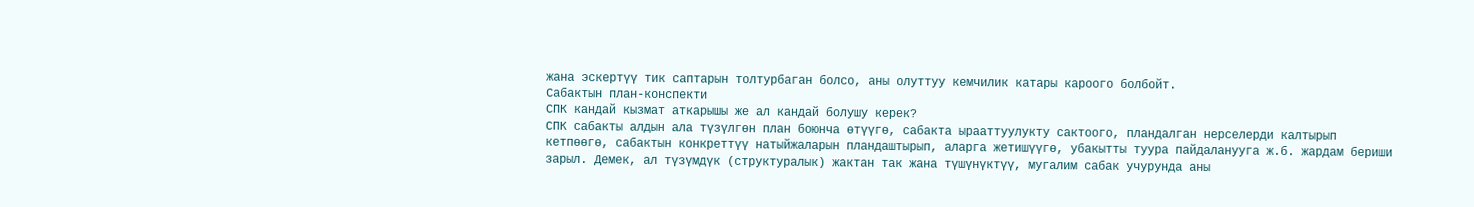жана эскертүү тик саптарын толтурбаган болсо, аны олуттуу кемчилик катары кароого болбойт.
Сабактын план-конспекти
СПК кандай кызмат аткарышы же ал кандай болушу керек?
СПК сабакты алдын ала түзүлгөн план боюнча өтүүгө, сабакта ырааттуулукту сактоого, пландалган нерселерди калтырып кетпөөгө, сабактын конкреттүү натыйжаларын пландаштырып, аларга жетишүүгө, убакытты туура пайдаланууга ж.б. жардам бериши зарыл. Демек, ал түзүмдүк (структуралык) жактан так жана түшүнүктүү, мугалим сабак учурунда аны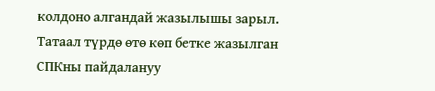колдоно алгандай жазылышы зарыл. Татаал түрдө өтө көп бетке жазылган СПКны пайдалануу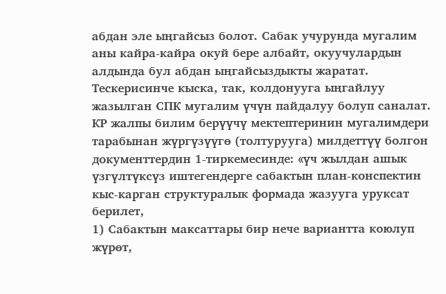абдан эле ыңгайсыз болот. Сабак учурунда мугалим аны кайра-кайра окуй бере албайт, окуучулардын алдында бул абдан ыңгайсыздыкты жаратат. Тескерисинче кыска, так, колдонууга ыңгайлуу жазылган СПК мугалим үчүн пайдалуу болуп саналат.
КР жалпы билим берүүчү мектептеринин мугалимдери тарабынан жүргүзүүгө (толтурууга) милдеттүү болгон документтердин 1-тиркемесинде: «үч жылдан ашык үзгүлтүксүз иштегендерге сабактын план-конспектин кыс-карган структуралык формада жазууга уруксат берилет,
1) Сабактын максаттары бир нече вариантта коюлуп жүрөт,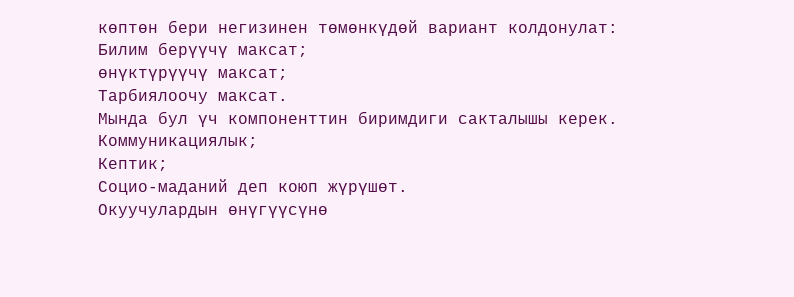көптөн бери негизинен төмөнкүдөй вариант колдонулат:
Билим берүүчү максат;
өнүктүрүүчү максат;
Тарбиялоочу максат.
Мында бул үч компоненттин биримдиги сакталышы керек.
Коммуникациялык;
Кептик;
Социо-маданий деп коюп жүрүшөт.
Окуучулардын өнүгүүсүнө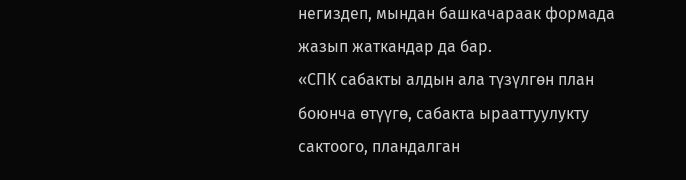негиздеп, мындан башкачараак формада жазып жаткандар да бар.
«СПК сабакты алдын ала түзүлгөн план боюнча өтүүгө, сабакта ырааттуулукту сактоого, пландалган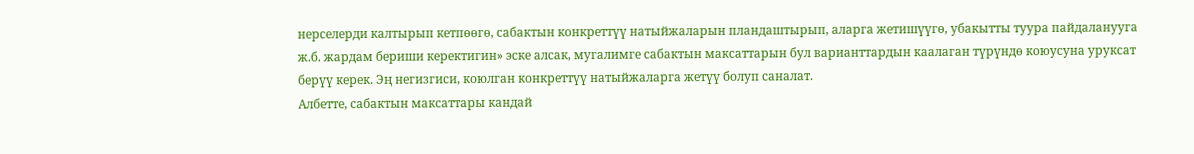нерселерди калтырып кетпөөгө, сабактын конкреттүү натыйжаларын пландаштырып, аларга жетишүүгө, убакытты туура пайдаланууга ж.б. жардам бериши керектигин» эске алсак, мугалимге сабактын максаттарын бул варианттардын каалаган түрүндө коюусуна уруксат берүү керек. Эң негизгиси, коюлган конкреттүү натыйжаларга жетүү болуп саналат.
Албетте, сабактын максаттары кандай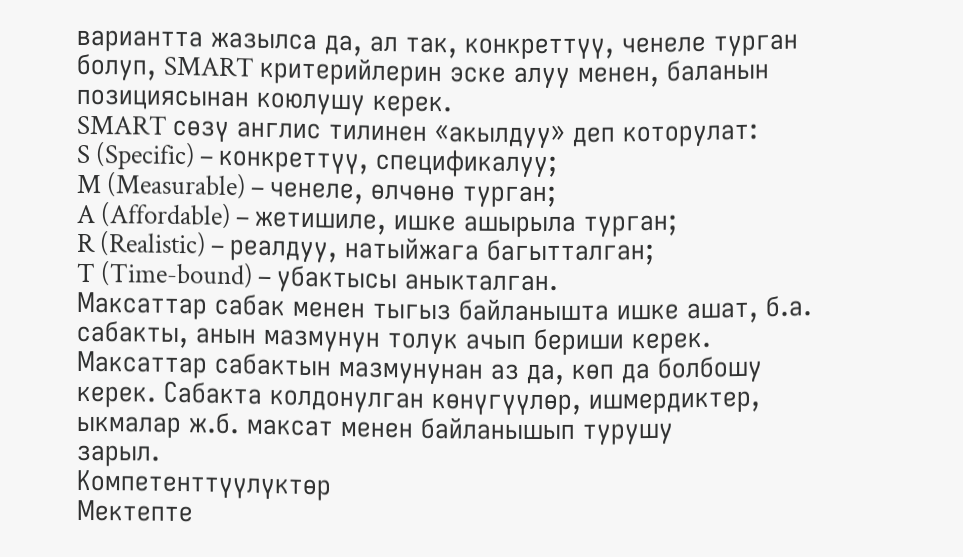вариантта жазылса да, ал так, конкреттүү, ченеле турган болуп, SMART критерийлерин эске алуу менен, баланын позициясынан коюлушу керек.
SMART сөзү англис тилинен «акылдуу» деп которулат:
S (Specific) – конкреттүү, спецификалуу;
M (Measurable) – ченеле, өлчөнө турган;
A (Affordable) – жетишиле, ишке ашырыла турган;
R (Realistic) – реалдуу, натыйжага багытталган;
T (Time-bound) – убактысы аныкталган.
Максаттар сабак менен тыгыз байланышта ишке ашат, б.а. сабакты, анын мазмунун толук ачып бериши керек. Максаттар сабактын мазмунунан аз да, көп да болбошу керек. Сабакта колдонулган көнүгүүлөр, ишмердиктер, ыкмалар ж.б. максат менен байланышып турушу
зарыл.
Компетенттүүлүктөр
Мектепте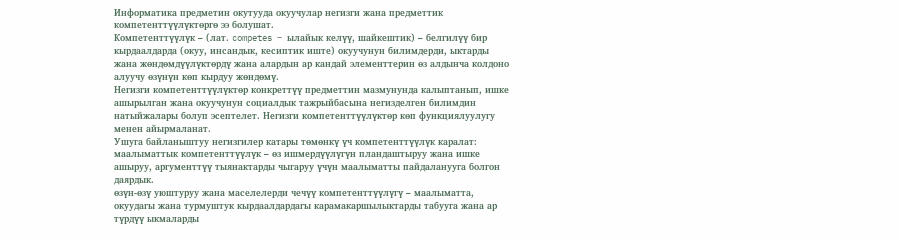Информатика предметин окутууда окуучулар негизги жана предметтик компетенттүүлүктөргө ээ болушат.
Компетенттүүлүк – (лат. competes ‒ ылайык келүү, шайкештик) – белгилүү бир кырдаалдарда (окуу, инсандык, кесиптик иште) окуучунун билимдерди, ыктарды жана жөндөмдүүлүктөрдү жана алардын ар кандай элементтерин өз алдынча колдоно алуучу өзүнүн көп кырдуу жөндөмү.
Негизги компетенттүүлүктөр конкреттүү предметтин мазмунунда калыптанып, ишке ашырылган жана окуучунун социалдык тажрыйбасына негизделген билимдин натыйжалары болуп эсептелет. Негизги компетенттүүлүктөр көп функциялуулугу менен айырмаланат.
Ушуга байланыштуу негизгилер катары төмөнкү үч компетенттүүлүк каралат:
маалыматтык компетенттүүлүк – өз ишмердүүлүгүн пландаштыруу жана ишке ашыруу, аргументтүү тыянактарды чыгаруу үчүн маалыматты пайдаланууга болгон даярдык.
өзүн-өзү уюштуруу жана маселелерди чечүү компетенттүүлүгү – маалыматта, окуудагы жана турмуштук кырдаалдардагы карамакаршылыктарды табууга жана ар түрдүү ыкмаларды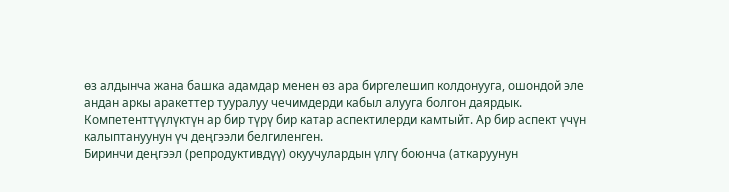өз алдынча жана башка адамдар менен өз ара биргелешип колдонууга, ошондой эле андан аркы аракеттер тууралуу чечимдерди кабыл алууга болгон даярдык.
Компетенттүүлүктүн ар бир түрү бир катар аспектилерди камтыйт. Ар бир аспект үчүн калыптануунун үч деңгээли белгиленген.
Биринчи деңгээл (репродуктивдүү) окуучулардын үлгү боюнча (аткаруунун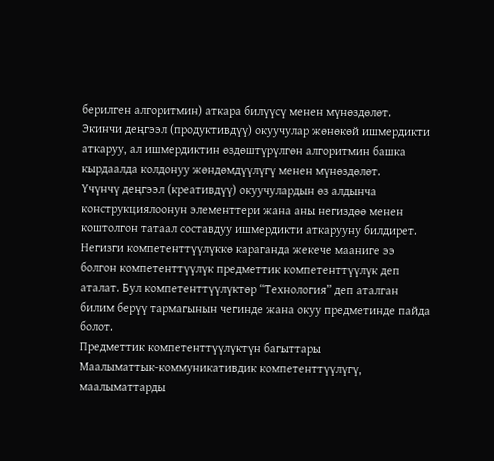берилген алгоритмин) аткара билүүсү менен мүнөздөлөт.
Экинчи деңгээл (продуктивдүү) окуучулар жөнөкөй ишмердикти аткаруу, ал ишмердиктин өздөштүрүлгөн алгоритмин башка кырдаалда колдонуу жөндөмдүүлүгү менен мүнөздөлөт.
Үчүнчү деңгээл (креативдүү) окуучулардын өз алдынча конструкциялоонун элементтери жана аны негиздөө менен коштолгон татаал составдуу ишмердикти аткарууну билдирет.
Негизги компетенттүүлүккө караганда жекече мааниге ээ болгон компетенттүүлүк предметтик компетенттүүлүк деп аталат. Бул компетенттүүлүктөр “Технология” деп аталган билим берүү тармагынын чегинде жана окуу предметинде пайда болот.
Предметтик компетенттүүлүктүн багыттары
Маалыматтык-коммуникативдик компетенттүүлүгү, маалыматтарды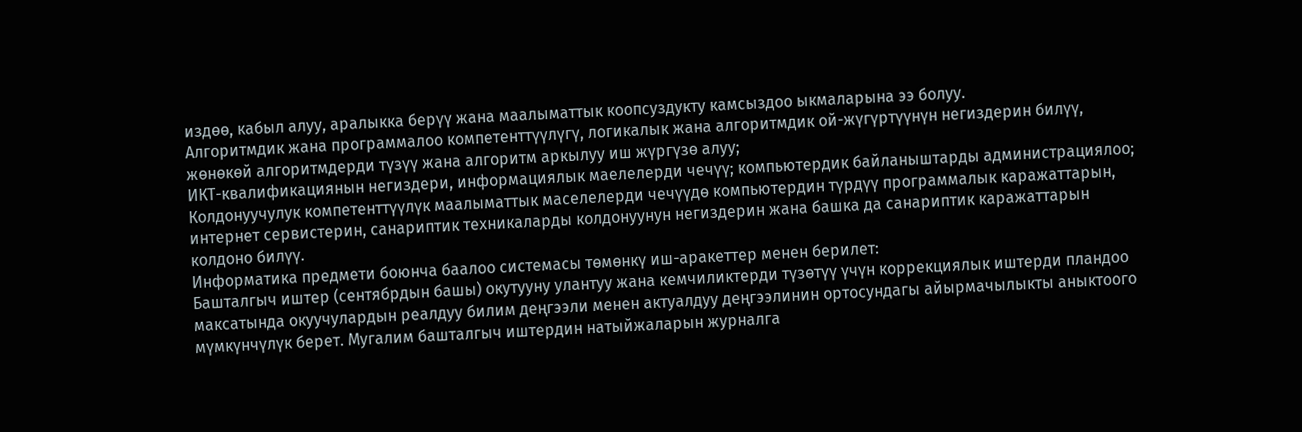издөө, кабыл алуу, аралыкка берүү жана маалыматтык коопсуздукту камсыздоо ыкмаларына ээ болуу.
Алгоритмдик жана программалоо компетенттүүлүгү, логикалык жана алгоритмдик ой-жүгүртүүнүн негиздерин билүү, жөнөкөй алгоритмдерди түзүү жана алгоритм аркылуу иш жүргүзө алуу;
ИКТ-квалификациянын негиздери, информациялык маелелерди чечүү; компьютердик байланыштарды администрациялоо;
Колдонуучулук компетенттүүлүк маалыматтык маселелерди чечүүдө компьютердин түрдүү программалык каражаттарын, интернет сервистерин, санариптик техникаларды колдонуунун негиздерин жана башка да санариптик каражаттарын колдоно билүү.
Информатика предмети боюнча баалоо системасы төмөнкү иш-аракеттер менен берилет:
Башталгыч иштер (сентябрдын башы) окутууну улантуу жана кемчиликтерди түзөтүү үчүн коррекциялык иштерди пландоо максатында окуучулардын реалдуу билим деңгээли менен актуалдуу деңгээлинин ортосундагы айырмачылыкты аныктоого мүмкүнчүлүк берет. Мугалим башталгыч иштердин натыйжаларын журналга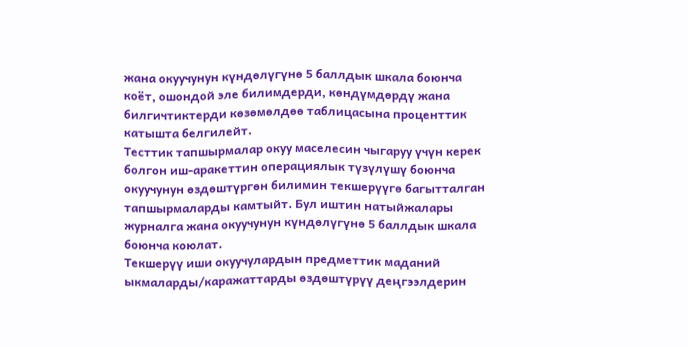жана окуучунун күндөлүгүнө 5 баллдык шкала боюнча коёт, ошондой эле билимдерди, көндүмдөрдү жана билгичтиктерди көзөмөлдөө таблицасына проценттик катышта белгилейт.
Тесттик тапшырмалар окуу маселесин чыгаруу үчүн керек болгон иш-аракеттин операциялык түзүлүшү боюнча окуучунун өздөштүргөн билимин текшерүүгө багытталган тапшырмаларды камтыйт. Бул иштин натыйжалары журналга жана окуучунун күндөлүгүнө 5 баллдык шкала боюнча коюлат.
Текшерүү иши окуучулардын предметтик маданий ыкмаларды/каражаттарды өздөштүрүү деңгээлдерин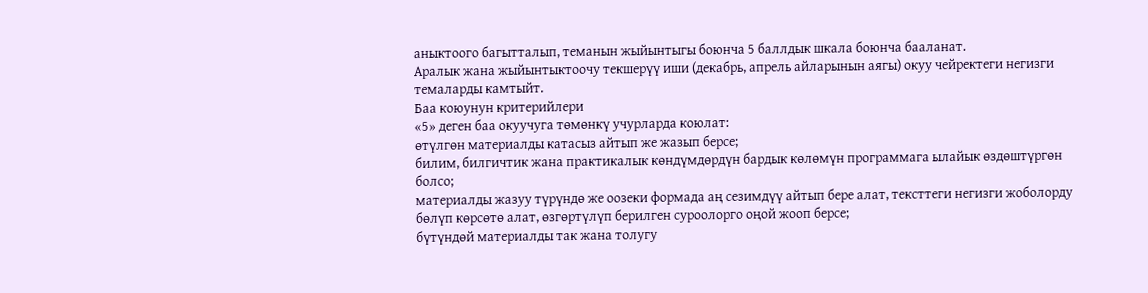аныктоого багытталып, теманын жыйынтыгы боюнча 5 баллдык шкала боюнча бааланат.
Аралык жана жыйынтыктоочу текшерүү иши (декабрь, апрель айларынын аягы) окуу чейректеги негизги темаларды камтыйт.
Баа коюунун критерийлери
«5» деген баа окуучуга төмөнкү учурларда коюлат:
өтүлгөн материалды катасыз айтып же жазып берсе;
билим, билгичтик жана практикалык көндүмдөрдүн бардык көлөмүн программага ылайык өздөштүргөн болсо;
материалды жазуу түрүндө же оозеки формада аң сезимдүү айтып бере алат, тексттеги негизги жоболорду бөлүп көрсөтө алат, өзгөртүлүп берилген суроолорго оңой жооп берсе;
бүтүндөй материалды так жана толугу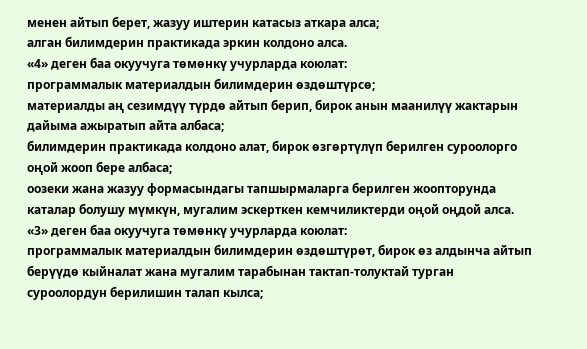менен айтып берет, жазуу иштерин катасыз аткара алса;
алган билимдерин практикада эркин колдоно алса.
«4» деген баа окуучуга төмөнкү учурларда коюлат:
программалык материалдын билимдерин өздөштүрсө;
материалды аң сезимдүү түрдө айтып берип, бирок анын маанилүү жактарын дайыма ажыратып айта албаса;
билимдерин практикада колдоно алат, бирок өзгөртүлүп берилген суроолорго оңой жооп бере албаса;
оозеки жана жазуу формасындагы тапшырмаларга берилген жоопторунда каталар болушу мүмкүн, мугалим эскерткен кемчиликтерди оңой оңдой алса.
«3» деген баа окуучуга төмөнкү учурларда коюлат:
программалык материалдын билимдерин өздөштүрөт, бирок өз алдынча айтып берүүдө кыйналат жана мугалим тарабынан тактап-толуктай турган суроолордун берилишин талап кылса;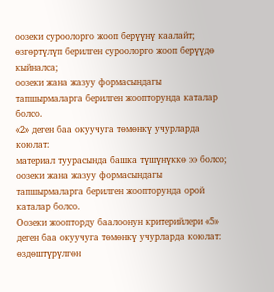оозеки суроолорго жооп берүүнү каалайт;
өзгөртүлүп берилген суроолорго жооп берүүдө кыйналса;
оозеки жана жазуу формасындагы тапшырмаларга берилген жоопторунда каталар болсо.
«2» деген баа окуучуга төмөнкү учурларда коюлат:
материал туурасында башка түшүнүккө ээ болсо;
оозеки жана жазуу формасындагы тапшырмаларга берилген жоопторунда орой каталар болсо.
Оозеки жоопторду баалоонун критерийлери «5» деген баа окуучуга төмөнкү учурларда коюлат:
өздөштүрүлгөн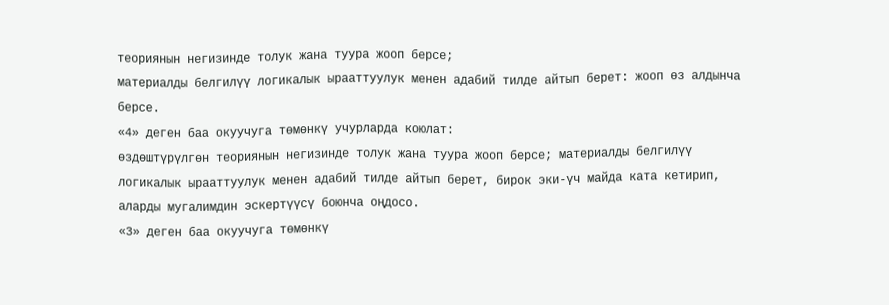теориянын негизинде толук жана туура жооп берсе;
материалды белгилүү логикалык ырааттуулук менен адабий тилде айтып берет: жооп өз алдынча берсе.
«4» деген баа окуучуга төмөнкү учурларда коюлат:
өздөштүрүлгөн теориянын негизинде толук жана туура жооп берсе; материалды белгилүү логикалык ырааттуулук менен адабий тилде айтып берет, бирок эки-үч майда ката кетирип, аларды мугалимдин эскертүүсү боюнча оңдосо.
«3» деген баа окуучуга төмөнкү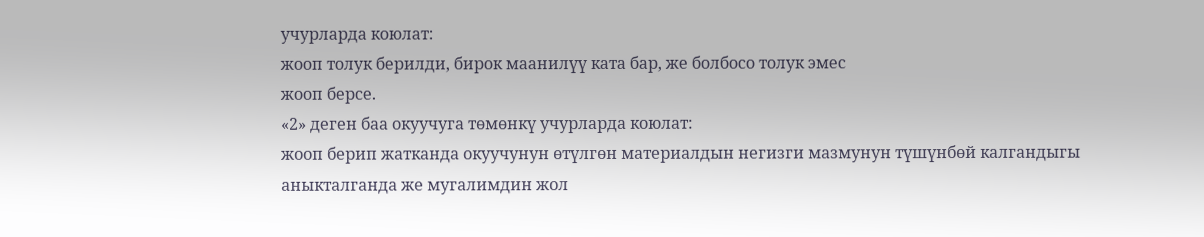учурларда коюлат:
жооп толук берилди, бирок маанилүү ката бар, же болбосо толук эмес
жооп берсе.
«2» деген баа окуучуга төмөнкү учурларда коюлат:
жооп берип жатканда окуучунун өтүлгөн материалдын негизги мазмунун түшүнбөй калгандыгы аныкталганда же мугалимдин жол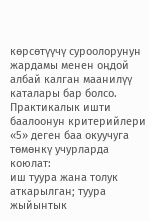көрсөтүүчү суроолорунун жардамы менен оңдой албай калган маанилүү каталары бар болсо.
Практикалык ишти баалоонун критерийлери
«5» деген баа окуучуга төмөнкү учурларда коюлат:
иш туура жана толук аткарылган; туура жыйынтык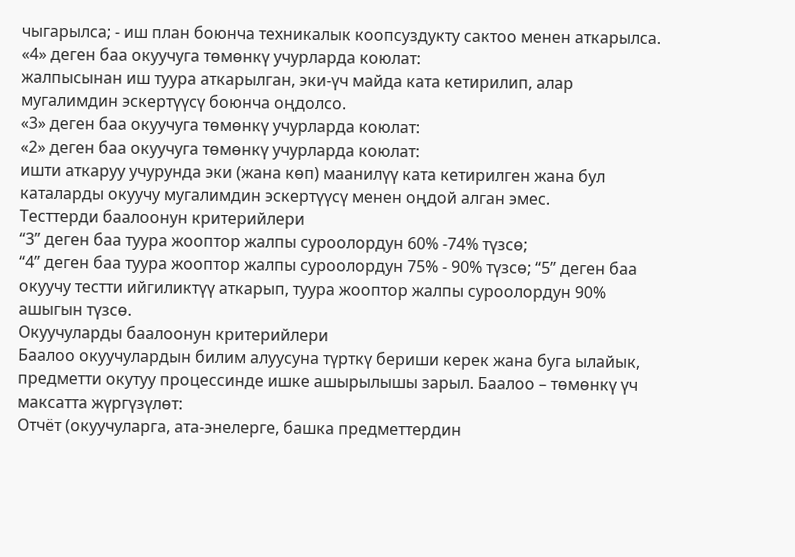чыгарылса; - иш план боюнча техникалык коопсуздукту сактоо менен аткарылса.
«4» деген баа окуучуга төмөнкү учурларда коюлат:
жалпысынан иш туура аткарылган, эки-үч майда ката кетирилип, алар мугалимдин эскертүүсү боюнча оңдолсо.
«3» деген баа окуучуга төмөнкү учурларда коюлат:
«2» деген баа окуучуга төмөнкү учурларда коюлат:
ишти аткаруу учурунда эки (жана көп) маанилүү ката кетирилген жана бул каталарды окуучу мугалимдин эскертүүсү менен оңдой алган эмес.
Тесттерди баалоонун критерийлери
“3” деген баа туура жооптор жалпы суроолордун 60% -74% түзсө;
“4” деген баа туура жооптор жалпы суроолордун 75% - 90% түзсө; “5” деген баа окуучу тестти ийгиликтүү аткарып, туура жооптор жалпы суроолордун 90% ашыгын түзсө.
Окуучуларды баалоонун критерийлери
Баалоо окуучулардын билим алуусуна түрткү бериши керек жана буга ылайык, предметти окутуу процессинде ишке ашырылышы зарыл. Баалоо – төмөнкү үч максатта жүргүзүлөт:
Отчёт (окуучуларга, ата-энелерге, башка предметтердин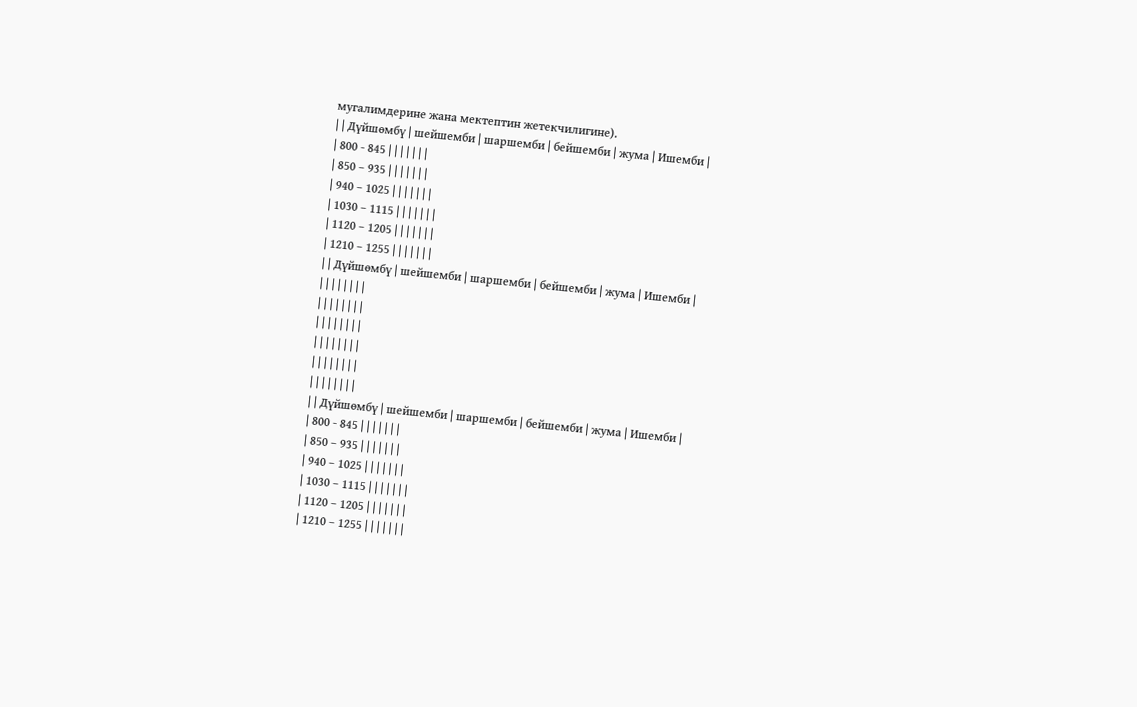мугалимдерине жана мектептин жетекчилигине).
| | Дүйшөмбү | шейшемби | шаршемби | бейшемби | жума | Ишемби |
| 800 - 845 | | | | | | |
| 850 – 935 | | | | | | |
| 940 – 1025 | | | | | | |
| 1030 – 1115 | | | | | | |
| 1120 – 1205 | | | | | | |
| 1210 – 1255 | | | | | | |
| | Дүйшөмбү | шейшемби | шаршемби | бейшемби | жума | Ишемби |
| | | | | | | |
| | | | | | | |
| | | | | | | |
| | | | | | | |
| | | | | | | |
| | | | | | | |
| | Дүйшөмбү | шейшемби | шаршемби | бейшемби | жума | Ишемби |
| 800 - 845 | | | | | | |
| 850 – 935 | | | | | | |
| 940 – 1025 | | | | | | |
| 1030 – 1115 | | | | | | |
| 1120 – 1205 | | | | | | |
| 1210 – 1255 | | | | | | |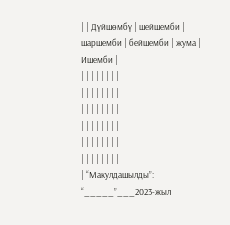| | Дүйшөмбү | шейшемби | шаршемби | бейшемби | жума | Ишемби |
| | | | | | | |
| | | | | | | |
| | | | | | | |
| | | | | | | |
| | | | | | | |
| | | | | | | |
| “Макулдашылды”: “_____”___2023-жыл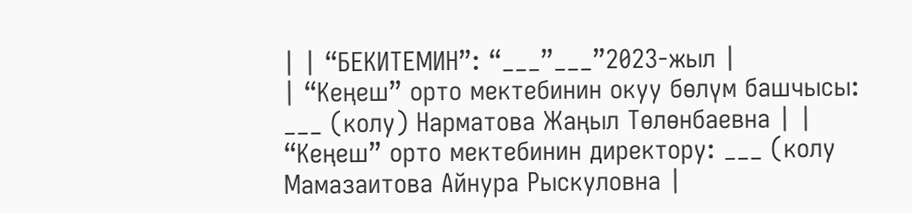| | “БЕКИТЕМИН”: “___”___”2023-жыл |
| “Кеңеш” орто мектебинин окуу бөлүм башчысы: ___ (колу) Нарматова Жаңыл Төлөнбаевна | | “Кеңеш” орто мектебинин директору: ___ (колу Мамазаитова Айнура Рыскуловна |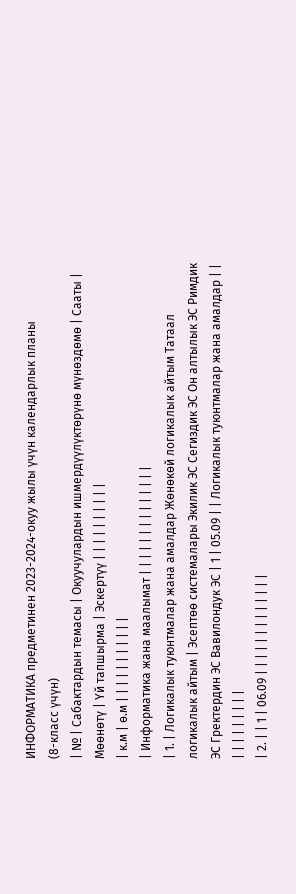ИНФОРМАТИКА предметинен 2023-2024-окуу жылы үчүн календарлык планы
(8-класс үчүн)
| № | Сабактардын темасы | Окуучулардын ишмердүүлүктөрүнө мүнөздөмө | Сааты | Мөөнөтү | Үй тапшырма | Эскертүү | | | | | | | | | |
| к.м | ө.м | | | | | | | | | | |
| Информатика жана маалымат | | | | | | | | | | | | | |
| 1. | Логикалык туюнтмалар жана амалдар Жөнөкөй логикалык айтым Татаал логикалык айтым | Эсептөө системалары Экилик ЭС Сегиздик ЭС Он алтылык ЭС Римдик ЭС Гректердин ЭС Вавилондук ЭС | 1 | 05.09 | | Логикалык туюнтмалар жана амалдар | | | | | | | | | | |
| 2. | | 1 | 06.09 | | | | | | | | | | | | |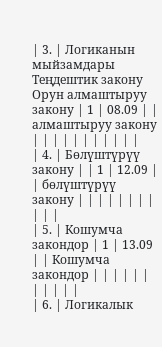| 3. | Логиканын мыйзамдары Теңдештик закону Орун алмаштыруу закону | 1 | 08.09 | | алмаштыруу закону | | | | | | | | | | |
| 4. | Бөлүштүрүү закону | | 1 | 12.09 | | бөлүштүрүү закону | | | | | | | | | | |
| 5. | Кошумча закондор | 1 | 13.09 | | Кошумча закондор | | | | | | | | | | |
| 6. | Логикалык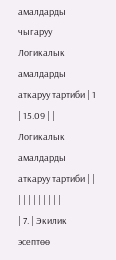амалдарды чыгаруу Логикалык амалдарды аткаруу тартиби | 1 | 15.09 | | Логикалык амалдарды аткаруу тартиби | | | | | | | | | | |
| 7. | Экилик эсептөө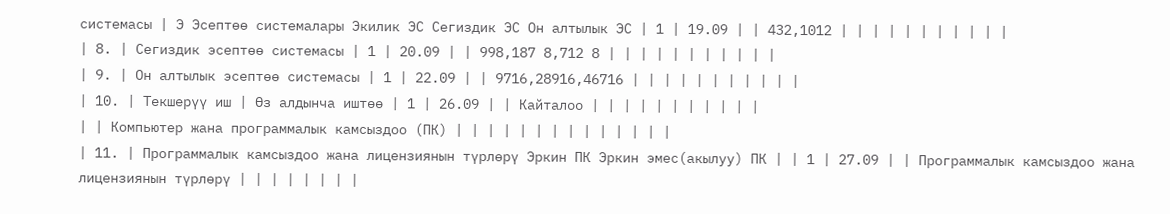системасы | Э Эсептөө системалары Экилик ЭС Сегиздик ЭС Он алтылык ЭС | 1 | 19.09 | | 432,1012 | | | | | | | | | | |
| 8. | Сегиздик эсептөө системасы | 1 | 20.09 | | 998,187 8,712 8 | | | | | | | | | | |
| 9. | Он алтылык эсептөө системасы | 1 | 22.09 | | 9716,28916,46716 | | | | | | | | | | |
| 10. | Текшерүү иш | Өз алдынча иштөө | 1 | 26.09 | | Кайталоо | | | | | | | | | | |
| | Компьютер жана программалык камсыздоо (ПК) | | | | | | | | | | | | | |
| 11. | Программалык камсыздоо жана лицензиянын түрлөрү Эркин ПК Эркин эмес(акылуу) ПК | | 1 | 27.09 | | Программалык камсыздоо жана лицензиянын түрлөрү | | | | | | | |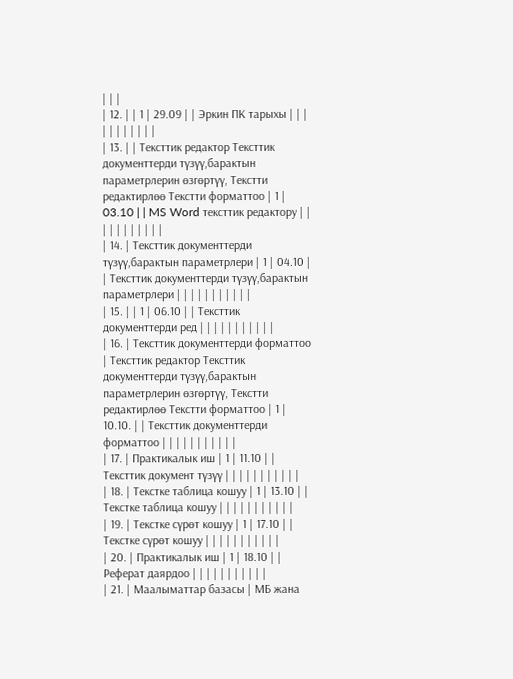| | |
| 12. | | 1 | 29.09 | | Эркин ПК тарыхы | | | | | | | | | | |
| 13. | | Тексттик редактор Тексттик документтерди түзүү,барактын параметрлерин өзгөртүү, Текстти редактирлөө Текстти форматтоо | 1 | 03.10 | | MS Word тексттик редактору | | | | | | | | | | |
| 14. | Тексттик документтерди түзүү,барактын параметрлери | 1 | 04.10 | | Тексттик документтерди түзүү,барактын параметрлери | | | | | | | | | | |
| 15. | | 1 | 06.10 | | Тексттик документтерди ред | | | | | | | | | | |
| 16. | Тексттик документтерди форматтоо | Тексттик редактор Тексттик документтерди түзүү,барактын параметрлерин өзгөртүү, Текстти редактирлөө Текстти форматтоо | 1 | 10.10. | | Тексттик документтерди форматтоо | | | | | | | | | | |
| 17. | Практикалык иш | 1 | 11.10 | | Тексттик документ түзүү | | | | | | | | | | |
| 18. | Текстке таблица кошуу | 1 | 13.10 | | Текстке таблица кошуу | | | | | | | | | | |
| 19. | Текстке сүрөт кошуу | 1 | 17.10 | | Текстке сүрөт кошуу | | | | | | | | | | |
| 20. | Практикалык иш | 1 | 18.10 | | Реферат даярдоо | | | | | | | | | | |
| 21. | Маалыматтар базасы | МБ жана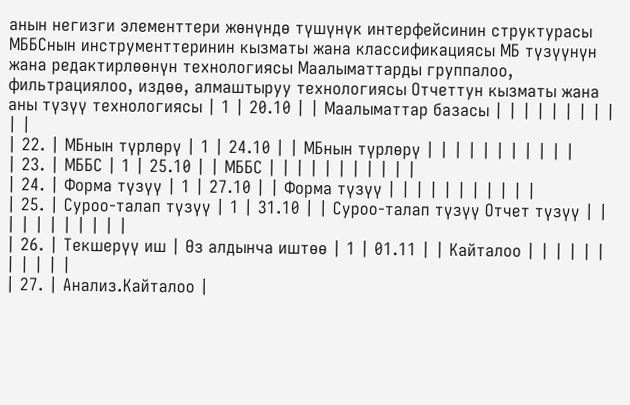анын негизги элементтери жөнүндө түшүнүк интерфейсинин структурасы МББСнын инструменттеринин кызматы жана классификациясы МБ түзүүнүн жана редактирлөөнүн технологиясы Маалыматтарды группалоо, фильтрациялоо, издөө, алмаштыруу технологиясы Отчеттун кызматы жана аны түзүү технологиясы | 1 | 20.10 | | Маалыматтар базасы | | | | | | | | | | |
| 22. | МБнын түрлөрү | 1 | 24.10 | | МБнын түрлөрү | | | | | | | | | | |
| 23. | МББС | 1 | 25.10 | | МББС | | | | | | | | | | |
| 24. | Форма түзүү | 1 | 27.10 | | Форма түзүү | | | | | | | | | | |
| 25. | Суроо-талап түзүү | 1 | 31.10 | | Суроо-талап түзүү Отчет түзүү | | | | | | | | | | |
| 26. | Текшерүү иш | Өз алдынча иштөө | 1 | 01.11 | | Кайталоо | | | | | | | | | | |
| 27. | Анализ.Кайталоо |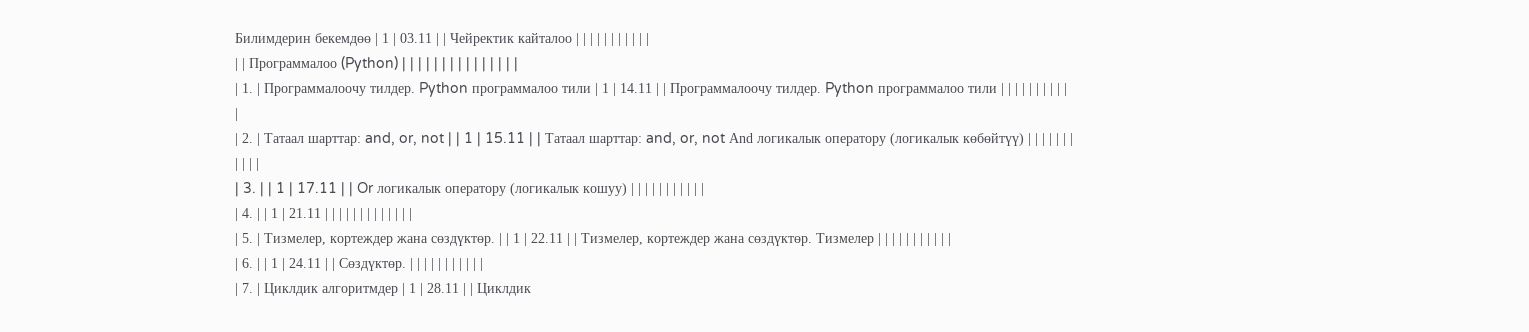Билимдерин бекемдөө | 1 | 03.11 | | Чейректик кайталоо | | | | | | | | | | |
| | Программалоо (Python) | | | | | | | | | | | | | | |
| 1. | Программалоочу тилдер. Python программалоо тили | 1 | 14.11 | | Программалоочу тилдер. Python программалоо тили | | | | | | | | | | |
| 2. | Татаал шарттар: and, or, not | | 1 | 15.11 | | Татаал шарттар: and, or, not Аnd логикалык оператору (логикалык көбөйтүү) | | | | | | | | | | |
| 3. | | 1 | 17.11 | | Or логикалык оператору (логикалык кошуу) | | | | | | | | | | |
| 4. | | 1 | 21.11 | | | | | | | | | | | | |
| 5. | Тизмелер, кортеждер жана сөздүктөр. | | 1 | 22.11 | | Тизмелер, кортеждер жана сөздүктөр. Тизмелер | | | | | | | | | | |
| 6. | | 1 | 24.11 | | Сөздүктөр. | | | | | | | | | | |
| 7. | Циклдик алгоритмдер | 1 | 28.11 | | Циклдик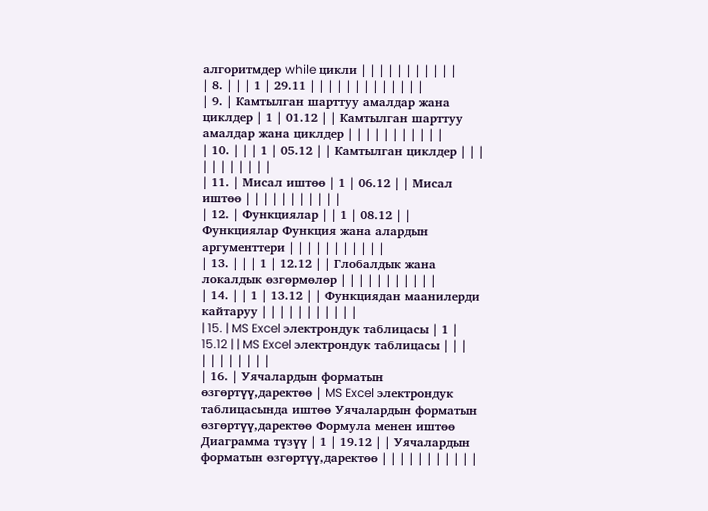алгоритмдер while цикли | | | | | | | | | | |
| 8. | | | 1 | 29.11 | | | | | | | | | | | | |
| 9. | Камтылган шарттуу амалдар жана циклдер | 1 | 01.12 | | Камтылган шарттуу амалдар жана циклдер | | | | | | | | | | |
| 10. | | | 1 | 05.12 | | Камтылган циклдер | | | | | | | | | | |
| 11. | Мисал иштөө | 1 | 06.12 | | Мисал иштөө | | | | | | | | | | |
| 12. | Функциялар | | 1 | 08.12 | | Функциялар Функция жана алардын аргументтери | | | | | | | | | | |
| 13. | | | 1 | 12.12 | | Глобалдык жана локалдык өзгөрмөлөр | | | | | | | | | | |
| 14. | | 1 | 13.12 | | Функциядан маанилерди кайтаруу | | | | | | | | | | |
| 15. | MS Excel электрондук таблицасы | 1 | 15.12 | | MS Excel электрондук таблицасы | | | | | | | | | | |
| 16. | Уячалардын форматын өзгөртүү,даректөө | MS Excel электрондук таблицасында иштөө Уячалардын форматын өзгөртүү,даректөө Формула менен иштөө Диаграмма түзүү | 1 | 19.12 | | Уячалардын форматын өзгөртүү,даректөө | | | | | | | | | | |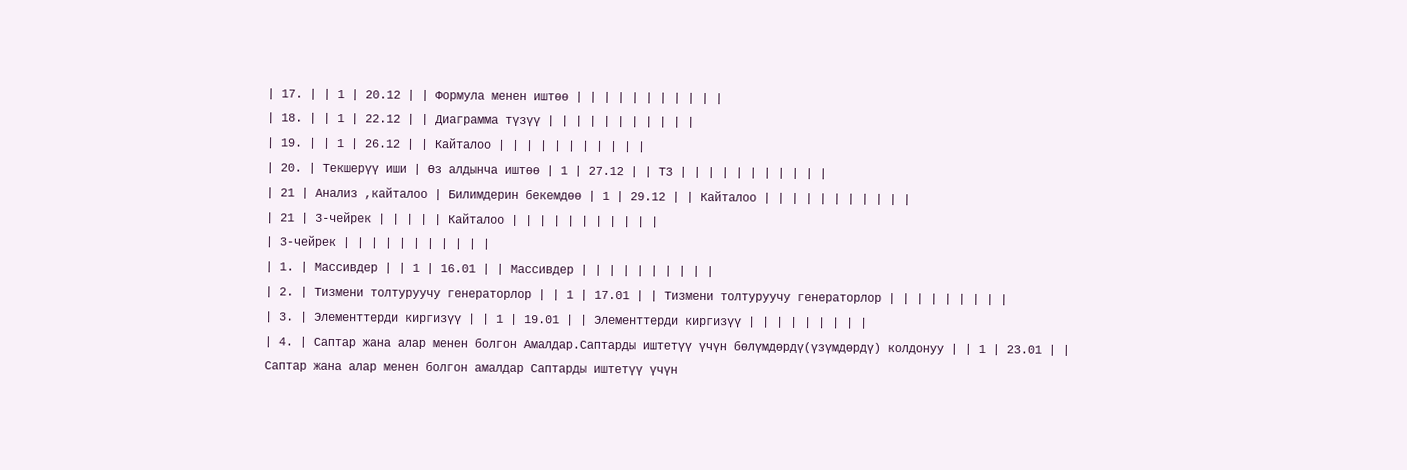| 17. | | 1 | 20.12 | | Формула менен иштөө | | | | | | | | | | |
| 18. | | 1 | 22.12 | | Диаграмма түзүү | | | | | | | | | | |
| 19. | | 1 | 26.12 | | Кайталоо | | | | | | | | | | |
| 20. | Текшерүү иши | Өз алдынча иштөө | 1 | 27.12 | | Т3 | | | | | | | | | | |
| 21 | Анализ ,кайталоо | Билимдерин бекемдөө | 1 | 29.12 | | Кайталоо | | | | | | | | | | |
| 21 | 3-чейрек | | | | | Кайталоо | | | | | | | | | | |
| 3-чейрек | | | | | | | | | | |
| 1. | Массивдер | | 1 | 16.01 | | Массивдер | | | | | | | | | |
| 2. | Тизмени толтуруучу генераторлор | | 1 | 17.01 | | Тизмени толтуруучу генераторлор | | | | | | | | |
| 3. | Элементтерди киргизүү | | 1 | 19.01 | | Элементтерди киргизүү | | | | | | | | |
| 4. | Саптар жана алар менен болгон Амалдар.Саптарды иштетүү үчүн бөлүмдөрдү(үзүмдөрдү) колдонуу | | 1 | 23.01 | | Саптар жана алар менен болгон амалдар Саптарды иштетүү үчүн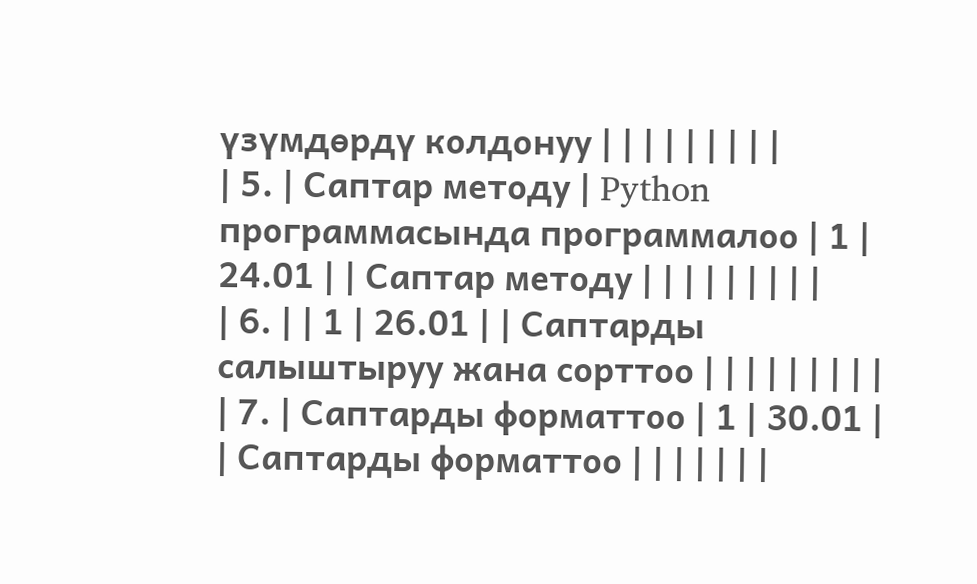үзүмдөрдү колдонуу | | | | | | | | |
| 5. | Саптар методу | Python программасында программалоо | 1 | 24.01 | | Саптар методу | | | | | | | | |
| 6. | | 1 | 26.01 | | Саптарды салыштыруу жана сорттоо | | | | | | | | |
| 7. | Саптарды форматтоо | 1 | 30.01 | | Саптарды форматтоо | | | | | | |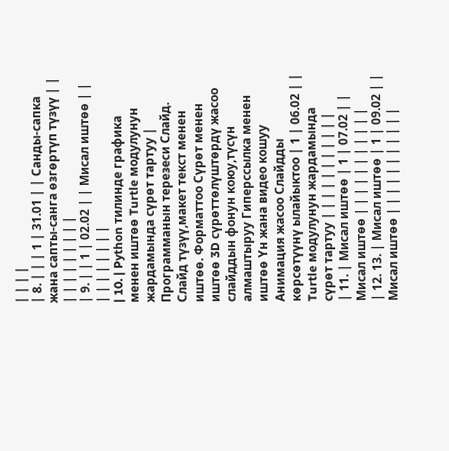| | | |
| 8. | | | 1 | 31.01 | | Санды-сапка жана сапты-санга өзгөртүп түзүү | | | | | | | | | | |
| 9. | | 1 | 02.02 | | Мисал иштөө | | | | | | | | | |
| 10. | Python тилинде графика менен иштөө Turtle модулунун жардамында сүрөт тартуу | Программанын терезеси Слайд. Слайд түзүү,макет текст менен иштөө. Форматтоо Сүрөт менен иштөө 3D сүрөттөлүштөрдү жасоо слайддын фонун коюу,түсүн алмаштыруу Гиперссылка менен иштөө Үн жана видео кошуу Анимация жасоо Слайдды көрсөтүүнү ылайыктоо | 1 | 06.02 | | Turtle модулунун жардамында сүрөт тартуу | | | | | | | | | | |
| 11. | Мисал иштөө | 1 | 07.02 | | Мисал иштөө | | | | | | | | | | |
| 12. 13. | Мисал иштөө | 1 | 09.02 | | Мисал иштөө | | | | | | | | | | |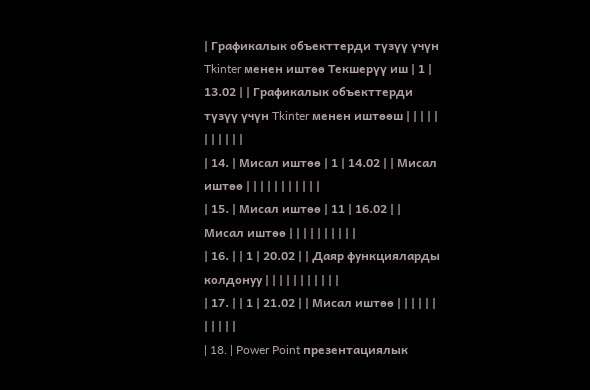| Графикалык объекттерди түзүү үчүн Tkinter менен иштөө Текшерүү иш | 1 | 13.02 | | Графикалык объекттерди түзүү үчүн Tkinter менен иштөөш | | | | | | | | | | |
| 14. | Мисал иштөө | 1 | 14.02 | | Мисал иштөө | | | | | | | | | | |
| 15. | Мисал иштөө | 11 | 16.02 | | Мисал иштөө | | | | | | | | | |
| 16. | | 1 | 20.02 | | Даяр функцияларды колдонуу | | | | | | | | | | |
| 17. | | 1 | 21.02 | | Мисал иштөө | | | | | | | | | | |
| 18. | Power Point презентациялык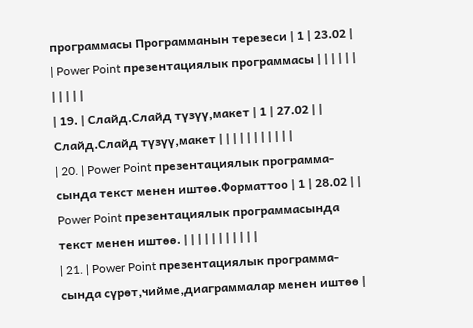программасы Программанын терезеси | 1 | 23.02 | | Power Point презентациялык программасы | | | | | | | | | | |
| 19. | Слайд.Слайд түзүү,макет | 1 | 27.02 | | Слайд.Слайд түзүү,макет | | | | | | | | | | |
| 20. | Power Point презентациялык программа- сында текст менен иштөө.Форматтоо | 1 | 28.02 | | Power Point презентациялык программасында текст менен иштөө. | | | | | | | | | | |
| 21. | Power Point презентациялык программа- сында сүрөт,чийме,диаграммалар менен иштөө |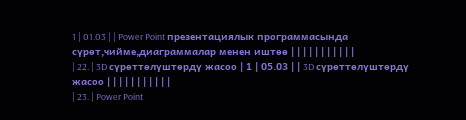1 | 01.03 | | Power Point презентациялык программасында сүрөт,чийме,диаграммалар менен иштөө | | | | | | | | | | |
| 22. | 3D сүрөттөлүштөрдү жасоо | 1 | 05.03 | | 3D сүрөттөлүштөрдү жасоо | | | | | | | | | | |
| 23. | Power Point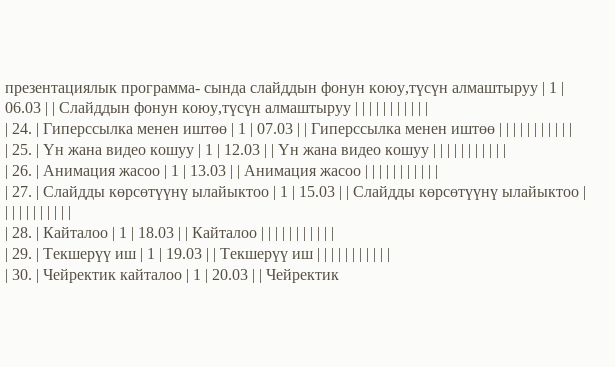презентациялык программа- сында слайддын фонун коюу,түсүн алмаштыруу | 1 | 06.03 | | Слайддын фонун коюу,түсүн алмаштыруу | | | | | | | | | | |
| 24. | Гиперссылка менен иштөө | 1 | 07.03 | | Гиперссылка менен иштөө | | | | | | | | | | |
| 25. | Үн жана видео кошуу | 1 | 12.03 | | Үн жана видео кошуу | | | | | | | | | | |
| 26. | Анимация жасоо | 1 | 13.03 | | Анимация жасоо | | | | | | | | | | |
| 27. | Слайдды көрсөтүүнү ылайыктоо | 1 | 15.03 | | Слайдды көрсөтүүнү ылайыктоо | | | | | | | | | | |
| 28. | Кайталоо | 1 | 18.03 | | Кайталоо | | | | | | | | | | |
| 29. | Текшерүү иш | 1 | 19.03 | | Текшерүү иш | | | | | | | | | | |
| 30. | Чейректик кайталоо | 1 | 20.03 | | Чейректик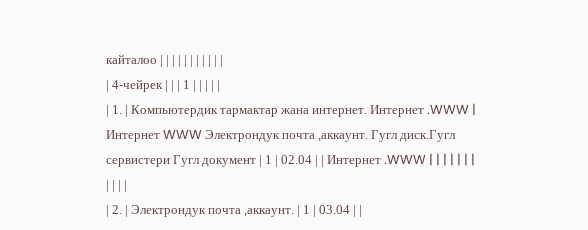кайталоо | | | | | | | | | | |
| 4-чейрек | | | 1 | | | | |
| 1. | Компьютердик тармактар жана интернет. Интернет .WWW | Интернет WWW Электрондук почта ,аккаунт. Гугл диск.Гугл сервистери Гугл документ | 1 | 02.04 | | Интернет .WWW | | | | | | | | | | |
| 2. | Электрондук почта ,аккаунт. | 1 | 03.04 | |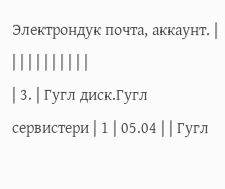Электрондук почта, аккаунт. | | | | | | | | | | |
| 3. | Гугл диск.Гугл сервистери | 1 | 05.04 | | Гугл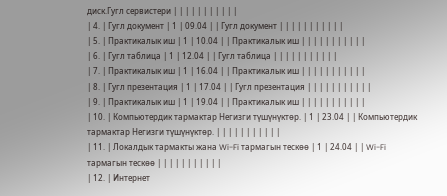диск.Гугл сервистери | | | | | | | | | | |
| 4. | Гугл документ | 1 | 09.04 | | Гугл документ | | | | | | | | | | |
| 5. | Практикалык иш | 1 | 10.04 | | Практикалык иш | | | | | | | | | | |
| 6. | Гугл таблица | 1 | 12.04 | | Гугл таблица | | | | | | | | | | |
| 7. | Практикалык иш | 1 | 16.04 | | Практикалык иш | | | | | | | | | | |
| 8. | Гугл презентация | 1 | 17.04 | | Гугл презентация | | | | | | | | | | |
| 9. | Практикалык иш | 1 | 19.04 | | Практикалык иш | | | | | | | | | | |
| 10. | Компьютердик тармактар Негизги түшүнүктөр. | 1 | 23.04 | | Компьютердик тармактар Негизги түшүнүктөр. | | | | | | | | | | |
| 11. | Локалдык тармакты жана Wi-Fi тармагын тескөө | 1 | 24.04 | | Wi-Fi тармагын тескөө | | | | | | | | | | |
| 12. | Интернет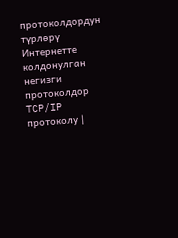протоколдордун түрлөрү Интернетте колдонулган негизги протоколдор TCP/IP протоколу |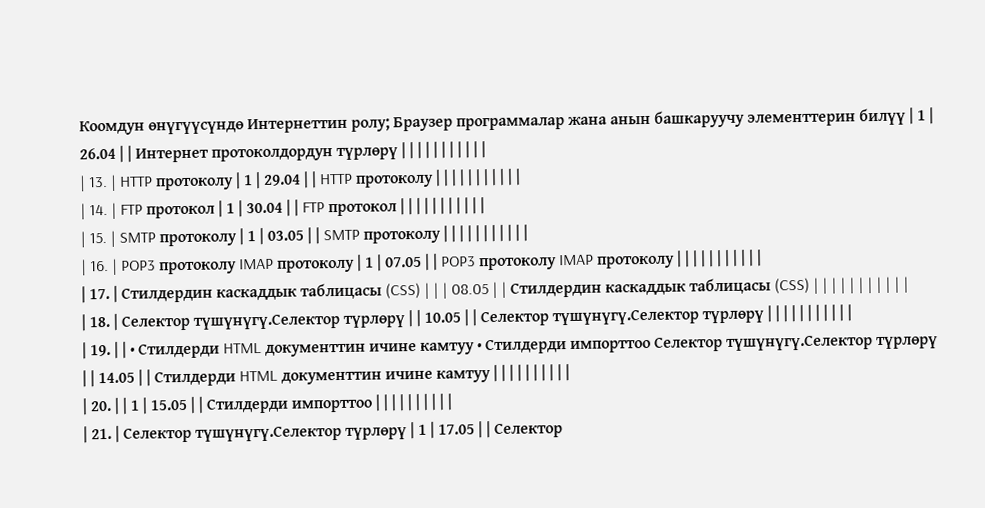Коомдун өнүгүүсүндө Интернеттин ролу; Браузер программалар жана анын башкаруучу элементтерин билүү | 1 | 26.04 | | Интернет протоколдордун түрлөрү | | | | | | | | | | |
| 13. | HTTP протоколу | 1 | 29.04 | | HTTP протоколу | | | | | | | | | | |
| 14. | FTP протокол | 1 | 30.04 | | FTP протокол | | | | | | | | | | |
| 15. | SMTP протоколу | 1 | 03.05 | | SMTP протоколу | | | | | | | | | | |
| 16. | POP3 протоколу IMAP протоколу | 1 | 07.05 | | POP3 протоколу IMAP протоколу | | | | | | | | | | |
| 17. | Стилдердин каскаддык таблицасы (CSS) | | | 08.05 | | Стилдердин каскаддык таблицасы (CSS) | | | | | | | | | | |
| 18. | Селектор түшүнүгү.Селектор түрлөрү | | 10.05 | | Селектор түшүнүгү.Селектор түрлөрү | | | | | | | | | | |
| 19. | | • Стилдерди HTML документтин ичине камтуу • Стилдерди импорттоо Селектор түшүнүгү.Селектор түрлөрү | | 14.05 | | Стилдерди HTML документтин ичине камтуу | | | | | | | | | |
| 20. | | 1 | 15.05 | | Стилдерди импорттоо | | | | | | | | | |
| 21. | Селектор түшүнүгү.Селектор түрлөрү | 1 | 17.05 | | Селектор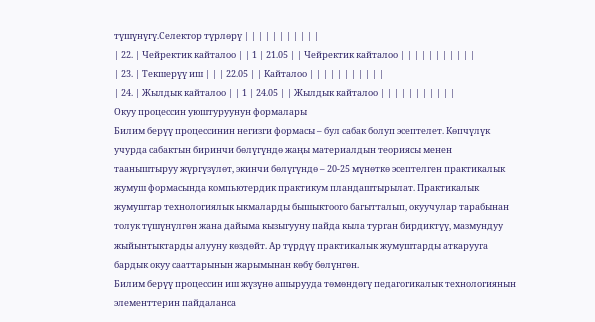түшүнүгү.Селектор түрлөрү | | | | | | | | | | |
| 22. | Чейректик кайталоо | | 1 | 21.05 | | Чейректик кайталоо | | | | | | | | | | |
| 23. | Текшерүү иш | | | 22.05 | | Кайталоо | | | | | | | | | | |
| 24. | Жылдык кайталоо | | 1 | 24.05 | | Жылдык кайталоо | | | | | | | | | | |
Окуу процессин уюштуруунун формалары
Билим берүү процессинин негизги формасы – бул сабак болуп эсептелет. Көпчүлүк учурда сабактын биринчи бөлүгүндө жаңы материалдын теориясы менен тааныштыруу жүргүзүлөт, экинчи бөлүгүндө – 20-25 мүнөткө эсептелген практикалык жумуш формасында компьютердик практикум пландаштырылат. Практикалык жумуштар технологиялык ыкмаларды бышыктоого багытталып, окуучулар тарабынан толук түшүнүлгөн жана дайыма кызыгууну пайда кыла турган бирдиктүү, мазмундуу жыйынтыктарды алууну көздөйт. Ар түрдүү практикалык жумуштарды аткарууга бардык окуу сааттарынын жарымынан көбү бөлүнгөн.
Билим берүү процессин иш жүзүнө ашырууда төмөндөгү педагогикалык технологиянын элементтерин пайдаланса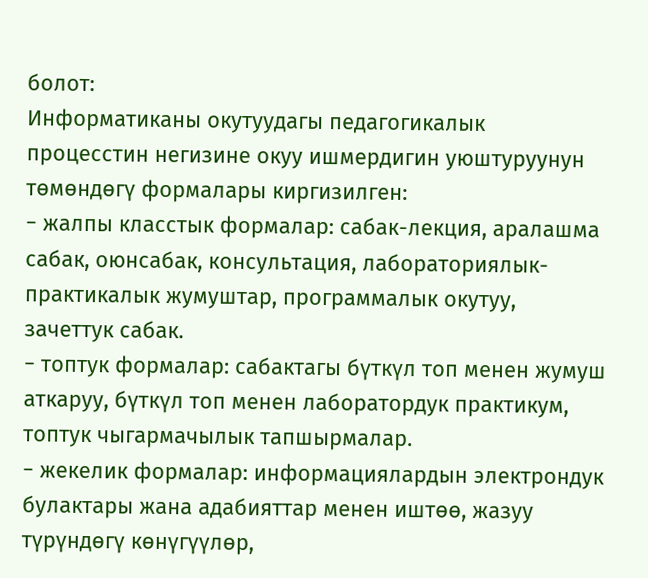болот:
Информатиканы окутуудагы педагогикалык процесстин негизине окуу ишмердигин уюштуруунун төмөндөгү формалары киргизилген:
− жалпы класстык формалар: сабак-лекция, аралашма сабак, оюнсабак, консультация, лабораториялык-практикалык жумуштар, программалык окутуу, зачеттук сабак.
− топтук формалар: сабактагы бүткүл топ менен жумуш аткаруу, бүткүл топ менен лаборатордук практикум, топтук чыгармачылык тапшырмалар.
− жекелик формалар: информациялардын электрондук булактары жана адабияттар менен иштөө, жазуу түрүндөгү көнүгүүлөр,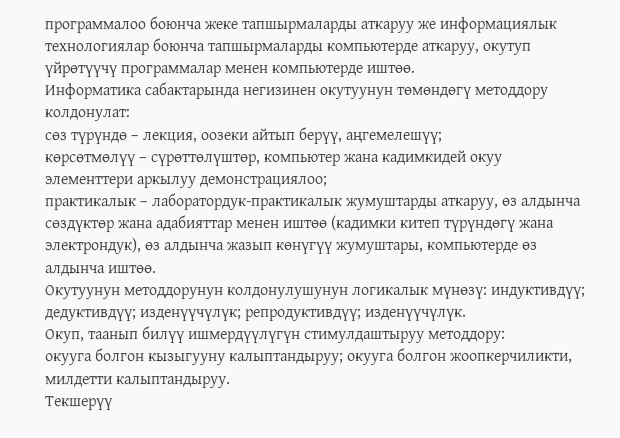программалоо боюнча жеке тапшырмаларды аткаруу же информациялык технологиялар боюнча тапшырмаларды компьютерде аткаруу, окутуп үйрөтүүчү программалар менен компьютерде иштөө.
Информатика сабактарында негизинен окутуунун төмөндөгү методдору колдонулат:
сөз түрүндө – лекция, оозеки айтып берүү, аңгемелешүү;
көрсөтмөлүү – сүрөттөлүштөр, компьютер жана кадимкидей окуу элементтери аркылуу демонстрациялоо;
практикалык – лаборатордук-практикалык жумуштарды аткаруу, өз алдынча сөздүктөр жана адабияттар менен иштөө (кадимки китеп түрүндөгү жана электрондук), өз алдынча жазып көнүгүү жумуштары, компьютерде өз алдынча иштөө.
Окутуунун методдорунун колдонулушунун логикалык мүнөзү: индуктивдүү; дедуктивдүү; изденүүчүлүк; репродуктивдүү; изденүүчүлүк.
Окуп, таанып билүү ишмердүүлүгүн стимулдаштыруу методдору:
окууга болгон кызыгууну калыптандыруу; окууга болгон жоопкерчиликти, милдетти калыптандыруу.
Текшерүү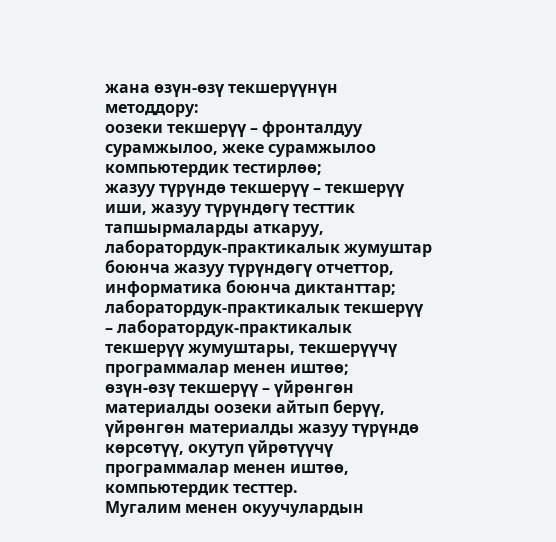жана өзүн-өзү текшерүүнүн методдору:
оозеки текшерүү – фронталдуу сурамжылоо, жеке сурамжылоо компьютердик тестирлөө;
жазуу түрүндө текшерүү – текшерүү иши, жазуу түрүндөгү тесттик тапшырмаларды аткаруу, лаборатордук-практикалык жумуштар боюнча жазуу түрүндөгү отчеттор, информатика боюнча диктанттар;
лаборатордук-практикалык текшерүү – лаборатордук-практикалык текшерүү жумуштары, текшерүүчү программалар менен иштөө;
өзүн-өзү текшерүү – үйрөнгөн материалды оозеки айтып берүү, үйрөнгөн материалды жазуу түрүндө көрсөтүү, окутуп үйрөтүүчү программалар менен иштөө, компьютердик тесттер.
Мугалим менен окуучулардын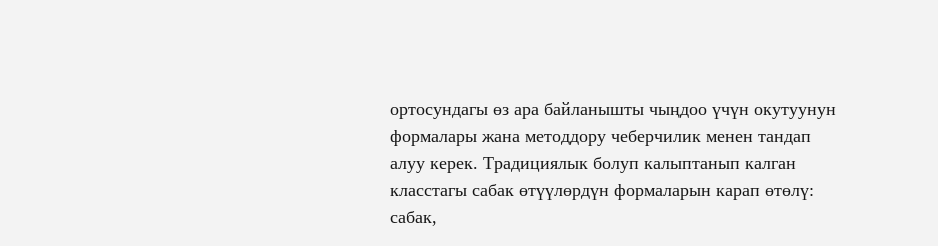ортосундагы өз ара байланышты чыңдоо үчүн окутуунун формалары жана методдору чеберчилик менен тандап алуу керек. Традициялык болуп калыптанып калган класстагы сабак өтүүлөрдүн формаларын карап өтөлү: сабак,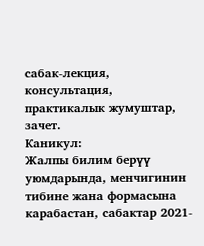сабак-лекция, консультация, практикалык жумуштар, зачет.
Каникул:
Жалпы билим берүү уюмдарында, менчигинин тибине жана формасына карабастан, сабактар 2021-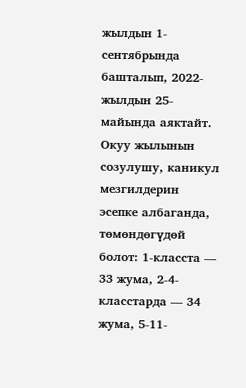жылдын 1-сентябрында башталып, 2022-жылдын 25-майында аяктайт. Окуу жылынын созулушу, каникул мезгилдерин эсепке албаганда, төмөндөгүдөй болот: 1-класста — 33 жума, 2-4-класстарда — 34 жума, 5-11-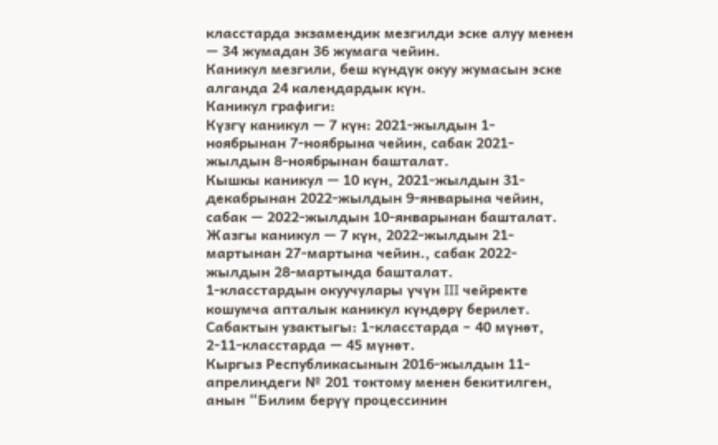класстарда экзамендик мезгилди эске алуу менен — 34 жумадан 36 жумага чейин.
Каникул мезгили, беш күндүк окуу жумасын эске алганда 24 календардык күн.
Каникул графиги:
Күзгү каникул — 7 күн: 2021-жылдын 1-ноябрынан 7-ноябрына чейин, сабак 2021-жылдын 8-ноябрынан башталат.
Кышкы каникул — 10 күн, 2021-жылдын 31-декабрынан 2022-жылдын 9-январына чейин, сабак — 2022-жылдын 10-январынан башталат.
Жазгы каникул — 7 күн, 2022-жылдын 21-мартынан 27-мартына чейин., cабак 2022-жылдын 28-мартында башталат.
1-класстардын окуучулары үчүн III чейректе кошумча апталык каникул күндѳрү берилет. Сабактын узактыгы: 1-класстарда – 40 мүнѳт, 2-11-класстарда — 45 мүнѳт.
Кыргыз Республикасынын 2016-жылдын 11-апрелиндеги № 201 токтому менен бекитилген, анын “Билим берүү процессинин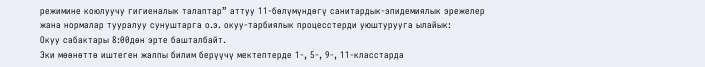режимине коюлуучу гигиеналык талаптар” аттуу 11-бөлүмүндөгү санитардык-эпидемиялык эрежелер жана нормалар тууралуу сунуштарга о.э. окуу-тарбиялык процесстерди уюштурууга ылайык:
Окуу сабактары 8:00дѳн эрте башталбайт.
Эки мөөнөттө иштеген жалпы билим берүүчү мектептерде 1-, 5-, 9-, 11-класстарда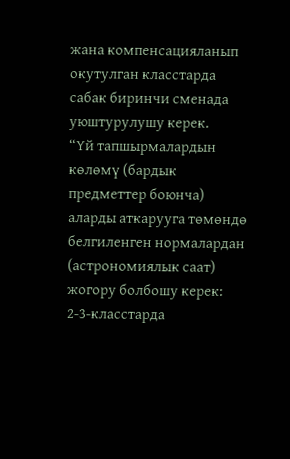жана компенсацияланып окутулган класстарда сабак биринчи сменада уюштурулушу керек.
“Үй тапшырмалардын көлөмү (бардык предметтер боюнча) аларды аткарууга төмөндө белгиленген нормалардан (астрономиялык саат) жогору болбошу керек: 2-3-класстарда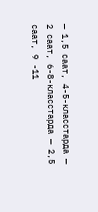— 1,5 саат, 4-5-класстарда — 2 саат, 6-8-класстарда — 2,5 саат, 9 -11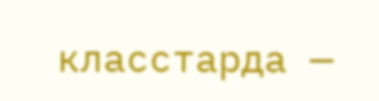класстарда —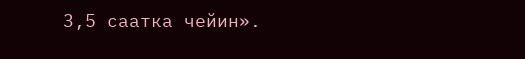3,5 саатка чейин».